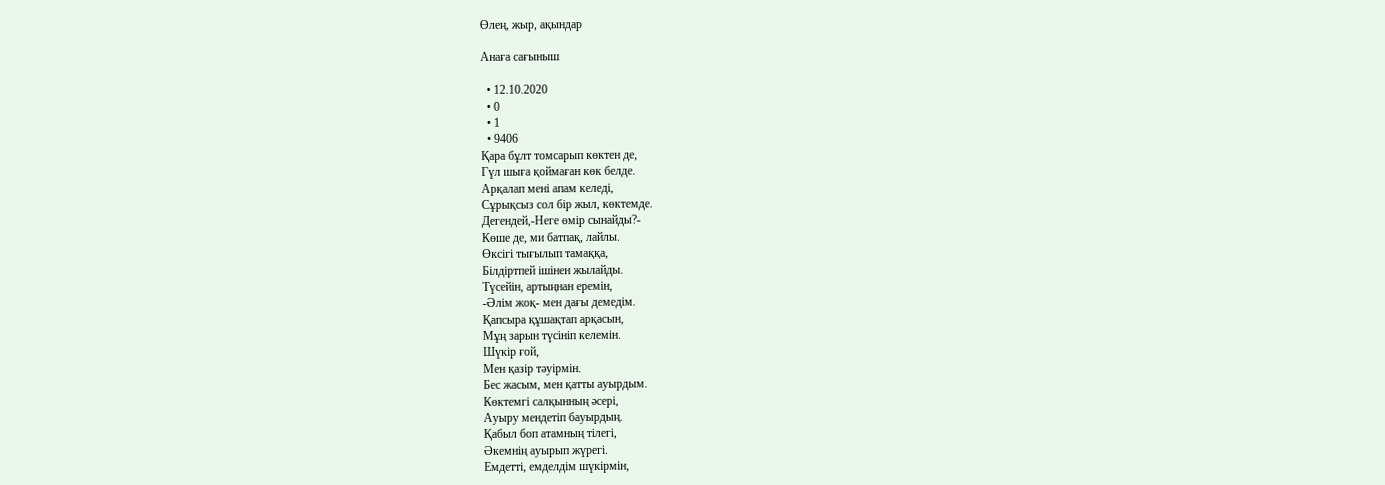Өлең, жыр, ақындар

Анаға сағыныш

  • 12.10.2020
  • 0
  • 1
  • 9406
Қара бұлт томсарып көктен де,
Гүл шыға қоймаған көк белде.
Арқалап мені апам келеді,
Сұрықсыз сол бір жыл, көктемде.
Дегендей,-Неге өмір сынайды?-
Көше де, ми батпақ, лайлы.
Өксігі тығылып тамаққа,
Білдіртпей ішінен жылайды.
Түсейін, артыңнан еремін,
-Әлім жоқ- мен дағы демедім.
Қапсыра құшақтап арқасын,
Мұң зарын түсініп келемін.
Шүкір ғой,
Мен қазір тәуірмін.
Бес жасым, мен қатты ауырдым.
Көктемгі салқынның әсері,
Ауыру мендетіп бауырдың.
Қабыл боп атамның тілегі,
Әкемнің ауырып жүрегі.
Емдетті, емделдім шүкірмін,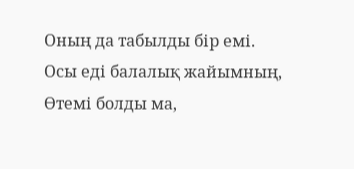Оның да табылды бір емі.
Осы еді балалық жайымның,
Өтемі болды ма,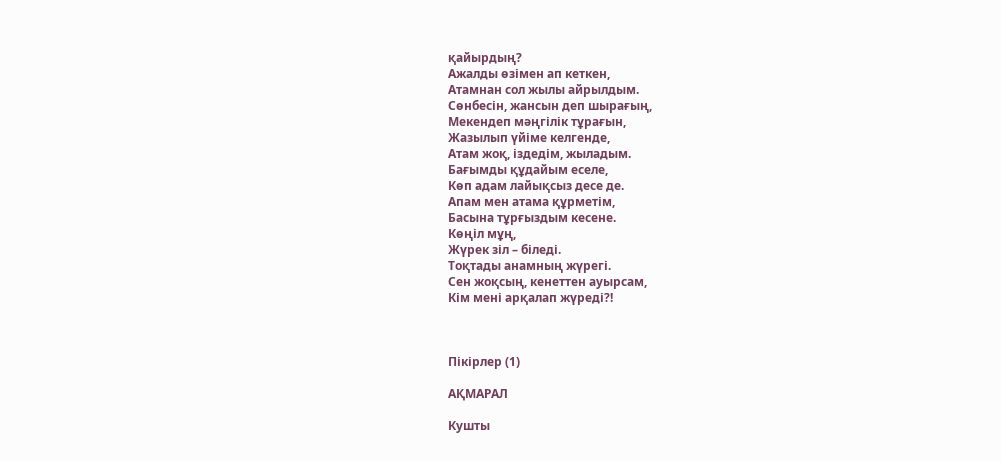қайырдың?
Ажалды өзімен ап кеткен,
Атамнан сол жылы айрылдым.
Сөнбесін, жансын деп шырағың,
Мекендеп мәңгілік тұрағын,
Жазылып үйіме келгенде,
Атам жоқ, іздедім, жыладым.
Бағымды құдайым еселе,
Көп адам лайықсыз десе де.
Апам мен атама құрметім,
Басына тұрғыздым кесене.
Көңіл мұң,
Жүрек зіл – біледі.
Тоқтады анамның жүрегі.
Сен жоқсың, кенеттен ауырсам,
Кім мені арқалап жүреді?!



Пікірлер (1)

АҚМАРАЛ

Кушты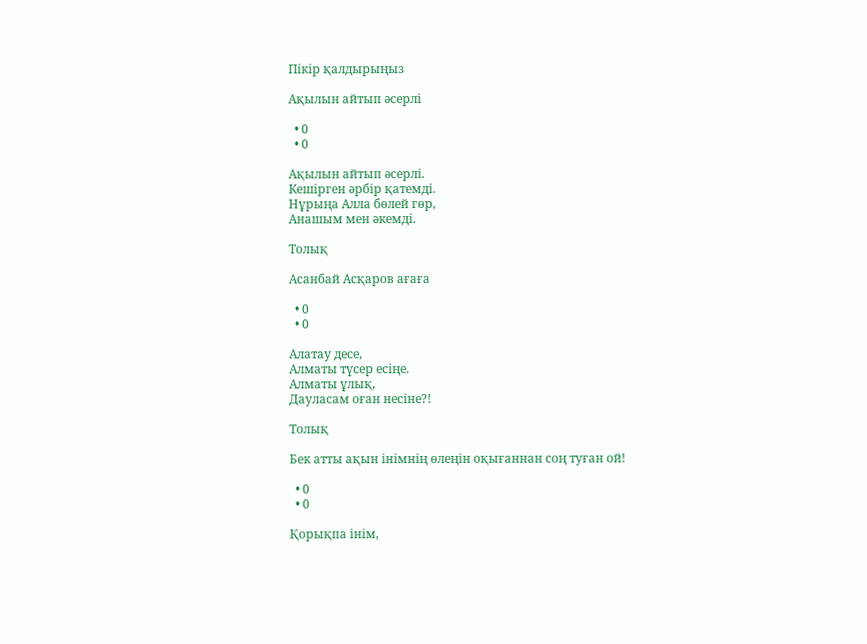Пікір қалдырыңыз

Ақылын айтып әсерлі

  • 0
  • 0

Ақылын айтып әсерлі.
Кешірген әрбір қатемді.
Нұрыңа Алла бөлей гөр,
Анашым мен әкемді.

Толық

Асанбай Асқаров ағаға

  • 0
  • 0

Алатау десе,
Алматы түсер есіңе.
Алматы ұлық,
Дауласам оған несіне?!

Толық

Бек атты ақын інімнің өлеңін оқығаннан соң туған ой!

  • 0
  • 0

Қорықпа інім,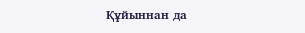Құйыннан да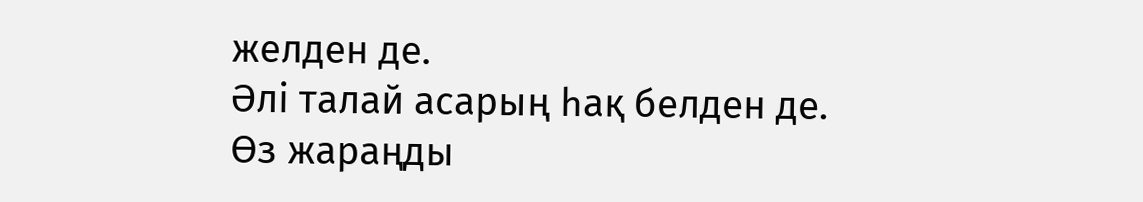желден де.
Әлі талай асарың һақ белден де.
Өз жараңды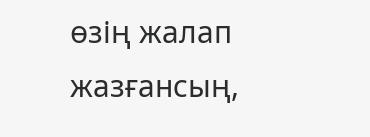өзің жалап жазғансың,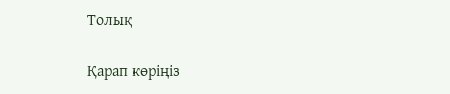Толық

Қарап көріңіз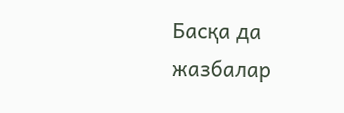Басқа да жазбалар